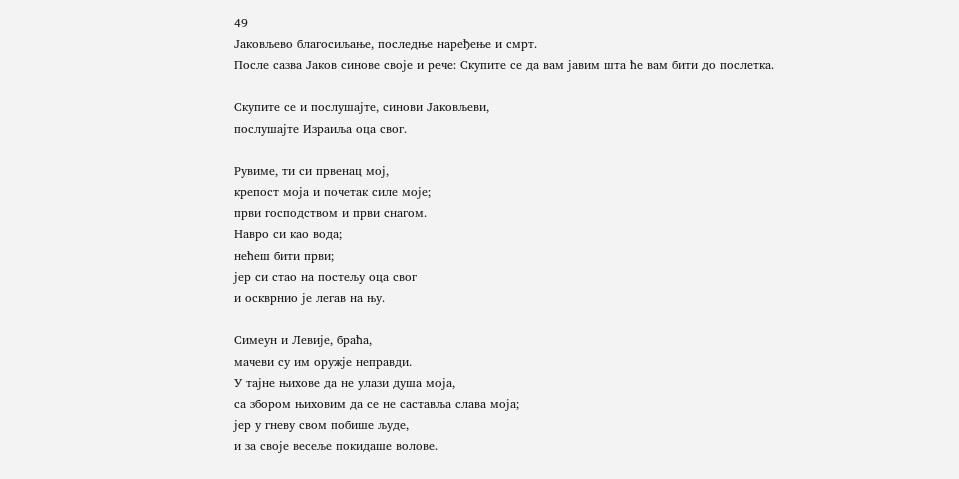49
Јаковљево благосиљање, последње наређење и смрт.
После сазва Јаков синове своје и рече: Скупите се да вам јавим шта ће вам бити до послетка.

Скупите се и послушајте, синови Јаковљеви,
послушајте Израиља оца свог.

Рувиме, ти си првенац мој,
крепост моја и почетак силе моје;
први господством и први снагом.
Навро си као вода;
нећеш бити први;
јер си стао на постељу оца свог
и оскврнио је легав на њу.

Симеун и Левије, браћа,
мачеви су им оружје неправди.
У тајне њихове да не улази душа моја,
са збором њиховим да се не саставља слава моја;
јер у гневу свом побише људе,
и за своје весеље покидаше волове.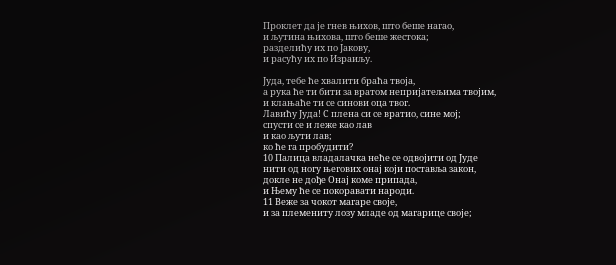Проклет да је гнев њихов, што беше нагао,
и љутина њихова, што беше жестока;
разделићу их по Јакову,
и расућу их по Израиљу.

Јуда, тебе ће хвалити браћа твоја,
а рука ће ти бити за вратом непријатељима твојим,
и клањаће ти се синови оца твог.
Лавићу Јуда! С плена си се вратио, сине мој;
спусти се и леже као лав
и као љути лав;
ко ће га пробудити?
10 Палица владалачка неће се одвојити од Јуде
нити од ногу његових онај који поставља закон,
докле не дође Онај коме припада,
и Њему ће се покоравати народи.
11 Веже за чокот магаре своје,
и за племениту лозу младе од магарице своје;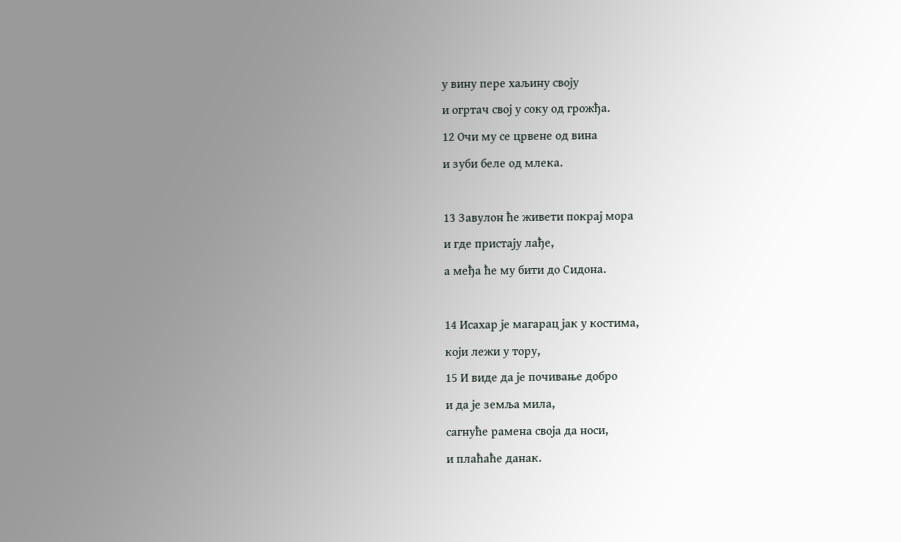у вину пере хаљину своју
и огртач свој у соку од грожђа.
12 Очи му се црвене од вина
и зуби беле од млека.

13 Завулон ће живети покрај мора
и где пристају лађе,
а међа ће му бити до Сидона.

14 Исахар је магарац јак у костима,
који лежи у тору,
15 И виде да је почивање добро
и да је земља мила,
сагнуће рамена своја да носи,
и плаћаће данак.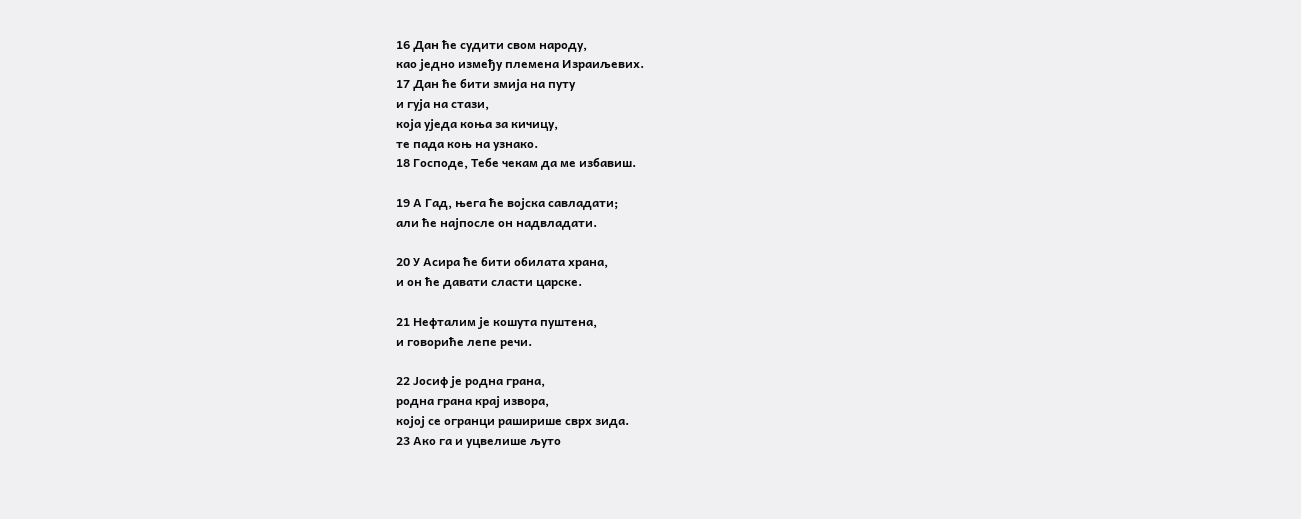16 Дан ће судити свом народу,
као једно између племена Израиљевих.
17 Дан ће бити змија на путу
и гуја на стази,
која уједа коња за кичицу,
те пада коњ на узнако.
18 Господе, Тебе чекам да ме избавиш.

19 А Гад, њега ће војска савладати;
али ће најпосле он надвладати.

20 У Асира ће бити обилата храна,
и он ће давати сласти царске.

21 Нефталим је кошута пуштена,
и говориће лепе речи.

22 Јосиф је родна грана,
родна грана крај извора,
којој се огранци раширише сврх зида.
23 Ако га и уцвелише љуто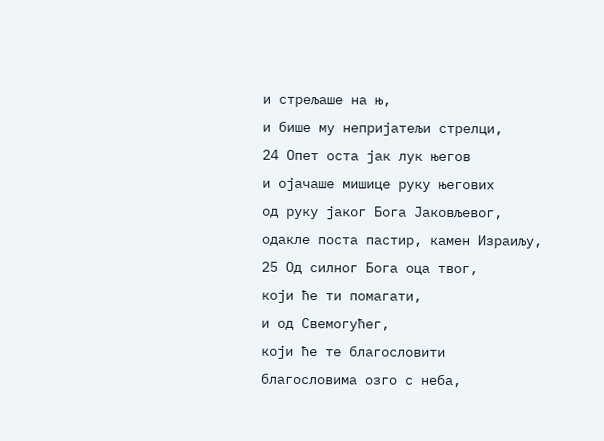и стрељаше на њ,
и бише му непријатељи стрелци,
24 Опет оста јак лук његов
и ојачаше мишице руку његових
од руку јаког Бога Јаковљевог,
одакле поста пастир, камен Израиљу,
25 Од силног Бога оца твог,
који ће ти помагати,
и од Свемогућег,
који ће те благословити
благословима озго с неба,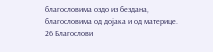благословима оздо из бездана,
благословима од дојака и од материце.
26 Благослови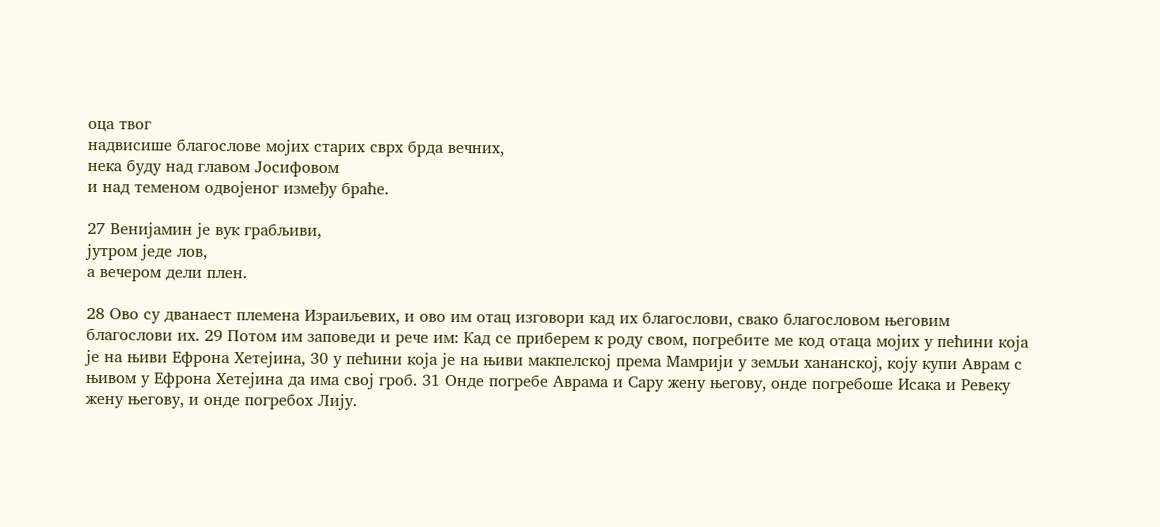оца твог
надвисише благослове мојих старих сврх брда вечних,
нека буду над главом Јосифовом
и над теменом одвојеног између браће.

27 Венијамин је вук грабљиви,
јутром једе лов,
а вечером дели плен.

28 Ово су дванаест племена Израиљевих, и ово им отац изговори кад их благослови, свако благословом његовим благослови их. 29 Потом им заповеди и рече им: Кад се приберем к роду свом, погребите ме код отаца мојих у пећини која је на њиви Ефрона Хетејина, 30 у пећини која је на њиви макпелској према Мамрији у земљи хананској, коју купи Аврам с њивом у Ефрона Хетејина да има свој гроб. 31 Онде погребе Аврама и Сару жену његову, онде погребоше Исака и Ревеку жену његову, и онде погребох Лију.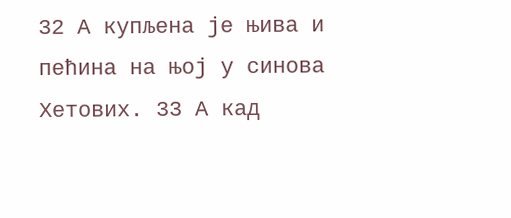32 А купљена је њива и пећина на њој у синова Хетових. 33 А кад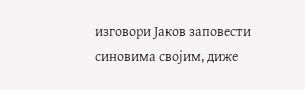изговори Јаков заповести синовима својим, диже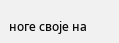ноге своје на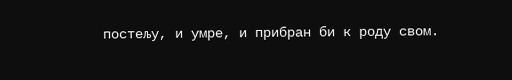постељу, и умре, и прибран би к роду свом.